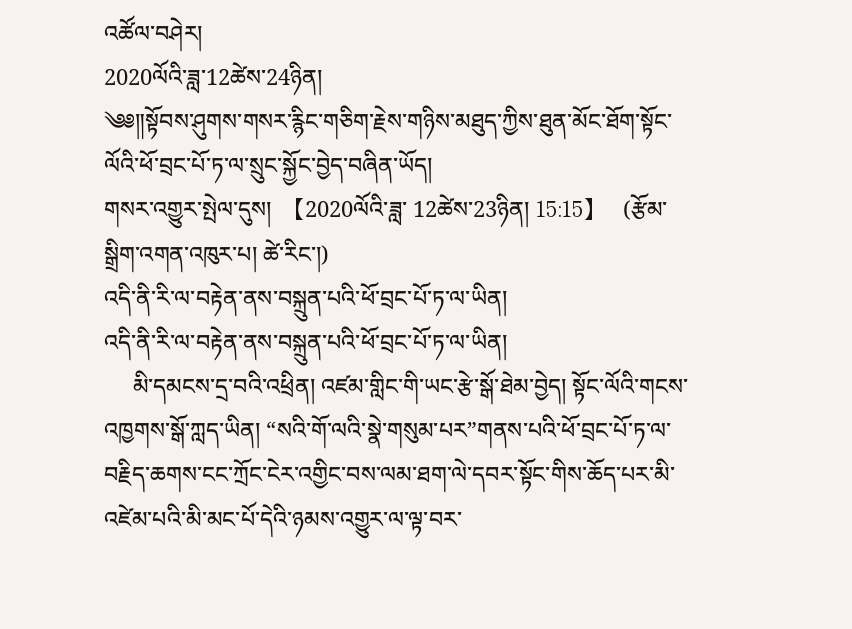འཚོལ་བཤེར།
2020ལོའི་ཟླ་12ཚེས་24ཉིན།
༄༅༎སྟོབས་ཤུགས་གསར་རྙིང་གཅིག་རྗེས་གཉིས་མཐུད་ཀྱིས་ཐུན་མོང་ཐོག་སྟོང་ལོའི་ཕོ་བྲང་པོ་ཏ་ལ་སྲུང་སྐྱོང་བྱེད་བཞིན་ཡོད།
གསར་འགྱུར་སྤེལ་དུས།  【2020ལོའི་ཟླ་ 12ཚེས་23ཉིན། 15:15】   (རྩོམ་སྒྲིག་འགན་འཁུར་པ། ཚེ་རིང་།)
འདི་ནི་རི་ལ་བརྟེན་ནས་བསྐྲུན་པའི་ཕོ་བྲང་པོ་ཏ་ལ་ཡིན།
འདི་ནི་རི་ལ་བརྟེན་ནས་བསྐྲུན་པའི་ཕོ་བྲང་པོ་ཏ་ལ་ཡིན།
     མི་དམངས་དྲ་བའི་འཕྲིན། འཛམ་གླིང་གི་ཡང་རྩེ་སྒོ་ཐེམ་བྱེད། སྟོང་ལོའི་གངས་འཁྱགས་སྒོ་ཀླད་ཡིན། “སའི་གོ་ལའི་སྣེ་གསུམ་པར”གནས་པའི་ཕོ་བྲང་པོ་ཏ་ལ་བརྗིད་ཆགས་ངང་ཀྲོང་ངེར་འགྱིང་བས་ལམ་ཐག་ལེ་དབར་སྟོང་གིས་ཆོད་པར་མི་འཛེམ་པའི་མི་མང་པོ་དེའི་ཉམས་འགྱུར་ལ་ལྟ་བར་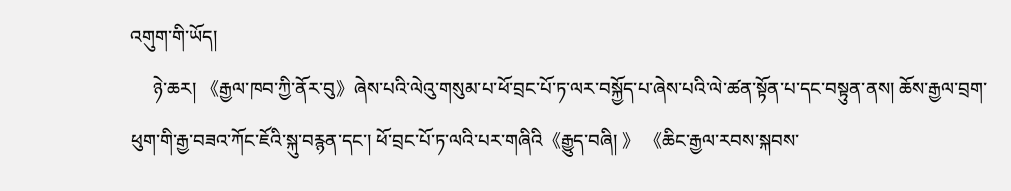འགུག་གི་ཡོད།
     ཉེ་ཆར། 《རྒྱལ་ཁབ་ཀྱི་ནོར་བུ》ཞེས་པའི་ལེའུ་གསུམ་པ་ཕོ་བྲང་པོ་ཏ་ལར་བསྐྱོད་པ་ཞེས་པའི་ལེ་ཚན་སྟོན་པ་དང་བསྟུན་ནས། ཆོས་རྒྱལ་བྲག་ཕུག་གི་རྒྱ་བཟའ་ཀོང་ཇོའི་སྐུ་བརྙན་དང་། ཕོ་བྲང་པོ་ཏ་ལའི་པར་གཞིའི《རྒྱུད་བཞི། 》 《ཆིང་རྒྱལ་རབས་སྐབས་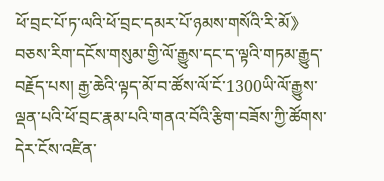ཕོ་བྲང་པོ་ཏ་ལའི་ཕོ་བྲང་དམར་པོ་ཉམས་གསོའི་རི་མོ》བཅས་རིག་དངོས་གསུམ་གྱི་ལོ་རྒྱུས་དང་ད་ལྟའི་གཏམ་རྒྱུད་བརྗོད་པས། རྒྱ་ཆེའི་ལྟད་མོ་བ་ཚོས་ལོ་ངོ་1300ཡི་ལོ་རྒྱུས་ལྡན་པའི་ཕོ་བྲང་རྣམ་པའི་གནའ་བོའི་རྩིག་བཟོས་ཀྱི་ཚོགས་དེར་ངོས་འཛིན་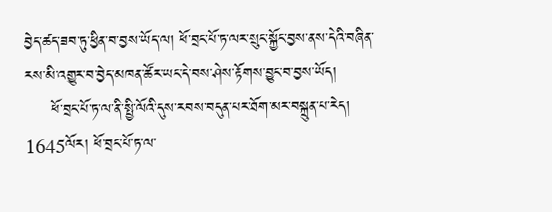བྱེད་ཚད་ཟབ་ཏུ་ཕྱིན་བ་བྱས་ཡོད་ལ། ཕོ་བྲང་པོ་ཏ་ལར་སྲུང་སྐྱོང་བྱས་ནས་དེའི་བཞིན་རས་མི་འགྱུར་བ་བྱེད་མཁན་ཚོར་ཡང་དེ་བས་ཤེས་རྟོགས་བྱུང་བ་བྱས་ཡོད།
     ཕོ་བྲང་པོ་ཏ་ལ་ནི་སྤྱི་ལོའི་དུས་རབས་བདུན་པར་ཐོག་མར་བསྐྲུན་པ་རེད། 1645ལོར། ཕོ་བྲང་པོ་ཏ་ལ་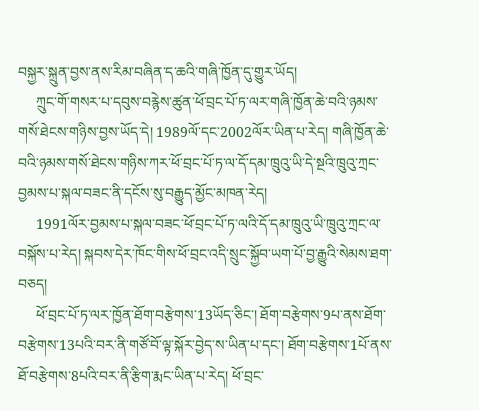བསྐྱར་སྐྲུན་བྱས་ནས་རིམ་བཞིན་ད་ཆའི་གཞི་ཁྱོན་དུ་གྱུར་ཡོད།
     ཀྲུང་གོ་གསར་པ་དབུས་བརྙེས་ཚུན་ཕོ་བྲང་པོ་ཏ་ལར་གཞི་ཁྱོན་ཆེ་བའི་ཉམས་གསོ་ཐེངས་གཉིས་བྱས་ཡོད་དེ། 1989ལོ་དང་2002ལོར་ཡིན་པ་རེད། གཞི་ཁྱོན་ཆེ་བའི་ཉམས་གསོ་ཐེངས་གཉིས་ཀར་ཕོ་བྲང་པོ་ཏ་ལ་དོ་དམ་ཁྲུའུ་ཡི་དེ་སྔའི་ཁྲུའུ་ཀྲང་བྱམས་པ་སྐལ་བཟང་ནི་དངོས་སུ་བརྒྱུད་མྱོང་མཁན་རེད།
     1991ལོར་བྱམས་པ་སྐལ་བཟང་ཕོ་བྲང་པོ་ཏ་ལའི་དོ་དམ་ཁྲུའུ་ཡི་ཁྲུའུ་ཀྲང་ལ་བསྐོས་པ་རེད། སྐབས་དེར་ཁོང་གིས་ཕོ་བྲང་འདི་སྲུང་སྐྱོབ་ཡག་པོ་བྱ་རྒྱུའི་སེམས་ཐག་བཅད།
     ཕོ་བྲང་པོ་ཏ་ལར་ཁྱོན་ཐོག་བརྩེགས་13ཡོད་ཅིང་། ཐོག་བརྩེགས་9པ་ནས་ཐོག་བརྩེགས་13པའི་བར་ནི་གཙོ་བོ་ལྟ་སྐོར་བྱེད་ས་ཡིན་པ་དང་། ཐོག་བརྩེགས་1པོ་ནས་ཐོ་བརྩེགས་8པའི་བར་ནི་རྩིག་རྨང་ཡིན་པ་རེད། ཕོ་བྲང་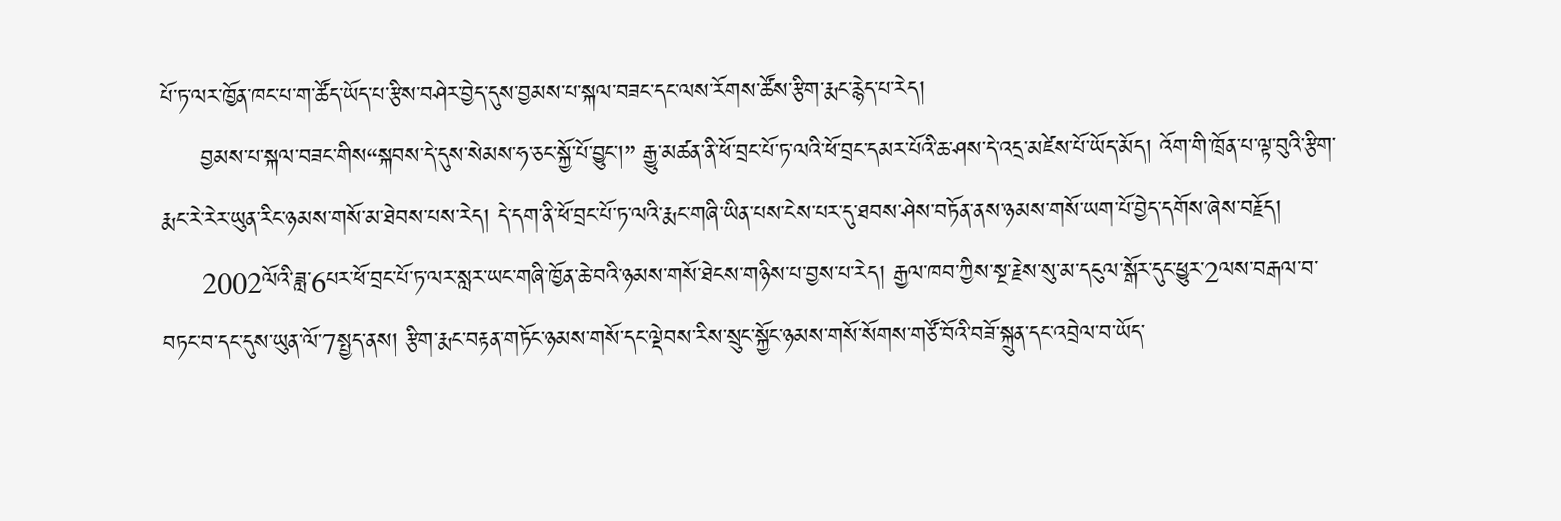པོ་ཏ་ལར་ཁྱོན་ཁང་པ་ག་ཚོད་ཡོད་པ་རྩིས་བཤེར་བྱེད་དུས་བྱམས་པ་སྐལ་བཟང་དང་ལས་རོགས་ཚོས་རྩིག་རྨང་རྙེད་པ་རེད།
     བྱམས་པ་སྐལ་བཟང་གིས“སྐབས་དེ་དུས་སེམས་ཧ་ཅང་སྐྱོ་པོ་བྱུང་།” རྒྱུ་མཚན་ནི་ཕོ་བྲང་པོ་ཏ་ལའི་ཕོ་བྲང་དམར་པོའི་ཆ་ཤས་དེ་འདྲ་མཛེས་པོ་ཡོད་མོད། འོག་གི་ཁྲོན་པ་ལྟ་བུའི་རྩིག་རྨང་རེ་རེར་ཡུན་རིང་ཉམས་གསོ་མ་ཐེབས་པས་རེད། དེ་དག་ནི་ཕོ་བྲང་པོ་ཏ་ལའི་རྨང་གཞི་ཡིན་པས་ངེས་པར་དུ་ཐབས་ཤེས་བཏོན་ནས་ཉམས་གསོ་ཡག་པོ་བྱེད་དགོས་ཞེས་བརྗོད།
     2002ལོའི་ཟླ་6པར་ཕོ་བྲང་པོ་ཏ་ལར་སླར་ཡང་གཞི་ཁྱོན་ཆེ་བའི་ཉམས་གསོ་ཐེངས་གཉིས་པ་བྱས་པ་རེད། རྒྱལ་ཁབ་ཀྱིས་སྔ་རྗེས་སུ་མ་དངུལ་སྒོར་དུང་ཕྱུར་2ལས་བརྒལ་བ་བཏང་བ་དང་དུས་ཡུན་ལོ་7སྤྱད་ནས། རྩིག་རྨང་བརྟན་གཏོང་ཉམས་གསོ་དང་ལྡེབས་རིས་སྲུང་སྐྱོང་ཉམས་གསོ་སོགས་གཙོ་བོའི་བཟོ་སྐྲུན་དང་འབྲེལ་བ་ཡོད་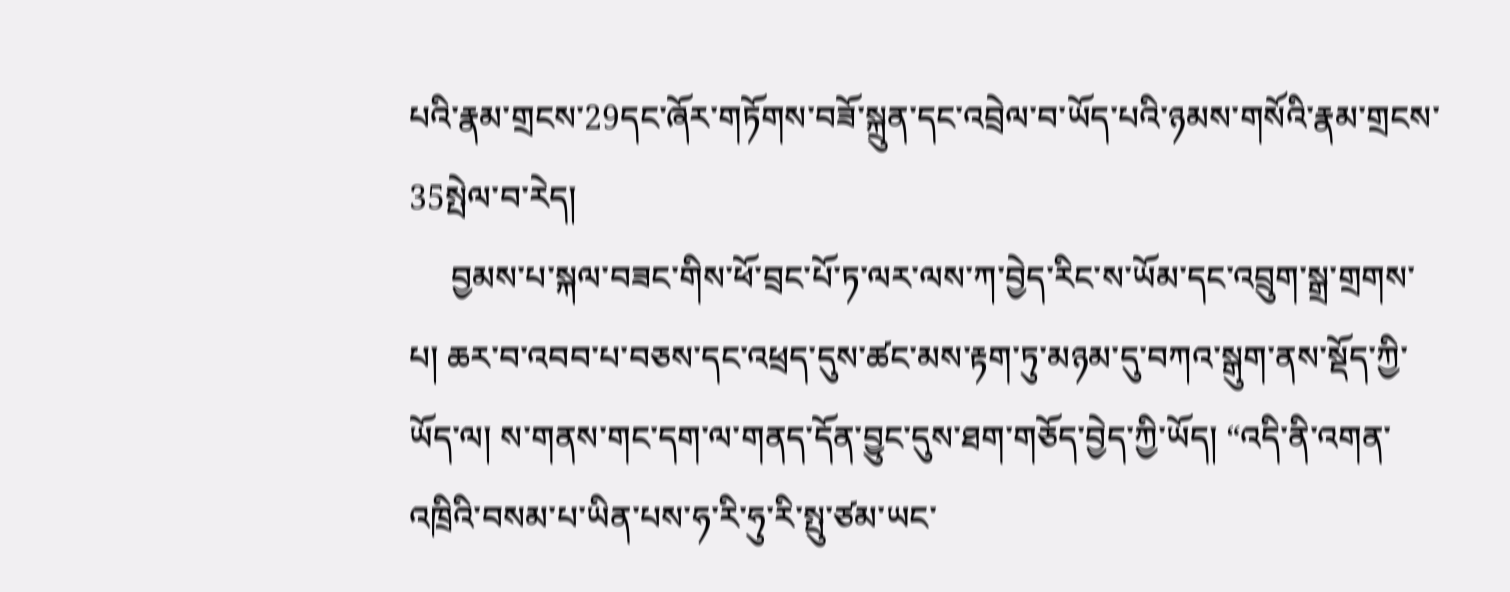པའི་རྣམ་གྲངས་29དང་ཞོར་གཏོགས་བཟོ་སྐྲུན་དང་འབྲེལ་བ་ཡོད་པའི་ཉམས་གསོའི་རྣམ་གྲངས་35སྤེལ་བ་རེད།
     བྱམས་པ་སྐལ་བཟང་གིས་ཕོ་བྲང་པོ་ཏ་ལར་ལས་ཀ་བྱེད་རིང་ས་ཡོམ་དང་འབྲུག་སྒྲ་གྲགས་པ། ཆར་བ་འབབ་པ་བཅས་དང་འཕྲད་དུས་ཚང་མས་རྟག་ཏུ་མཉམ་དུ་བཀའ་སྒུག་ནས་སྡོད་ཀྱི་ཡོད་ལ། ས་གནས་གང་དག་ལ་གནད་དོན་བྱུང་དུས་ཐག་གཅོད་བྱེད་ཀྱི་ཡོད། “འདི་ནི་འགན་འཁྲིའི་བསམ་པ་ཡིན་པས་ཧ་རི་ཧུ་རི་སྤུ་ཙམ་ཡང་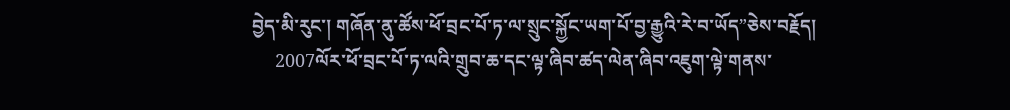བྱེད་མི་རུང་། གཞོན་ནུ་ཚོས་ཕོ་བྲང་པོ་ཏ་ལ་སྲུང་སྐྱོང་ཡག་པོ་བྱ་རྒྱུའི་རེ་བ་ཡོད”ཅེས་བརྗོད།
     2007ལོར་ཕོ་བྲང་པོ་ཏ་ལའི་གྲུབ་ཆ་དང་ལྟ་ཞིབ་ཚད་ལེན་ཞིབ་འཇུག་ལྟེ་གནས་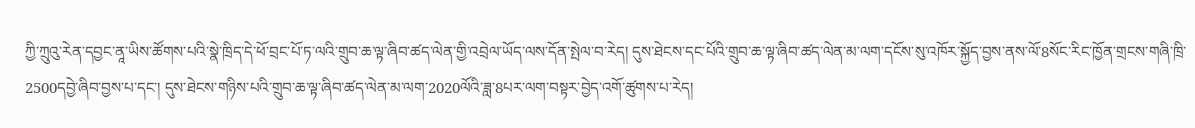ཀྱི་ཀྲུའུ་རེན་དབྱང་ནཱ་ཡིས་ཚོགས་པའི་སྣེ་ཁྲིད་དེ་ཕོ་བྲང་པོ་ཏ་ལའི་གྲུབ་ཆ་ལྟ་ཞིབ་ཚད་ལེན་གྱི་འབྲེལ་ཡོད་ལས་དོན་སྤེལ་བ་རེད། དུས་ཐེངས་དང་པོའི་གྲུབ་ཆ་ལྟ་ཞིབ་ཚད་ལེན་མ་ལག་དངོས་སུ་འཁོར་སྐྱོད་བྱས་ནས་ལོ་8སོང་རིང་ཁྱོན་གྲངས་གཞི་ཁྲི་2500དབྱེ་ཞིབ་བྱས་པ་དང་། དུས་ཐེངས་གཉིས་པའི་གྲུབ་ཆ་ལྟ་ཞིབ་ཚད་ལེན་མ་ལག་2020ལོའི་ཟླ་8པར་ལག་བསྟར་བྱེད་འགོ་ཚུགས་པ་རེད།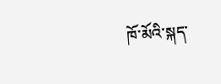ཁོ་མོའི་སྐད་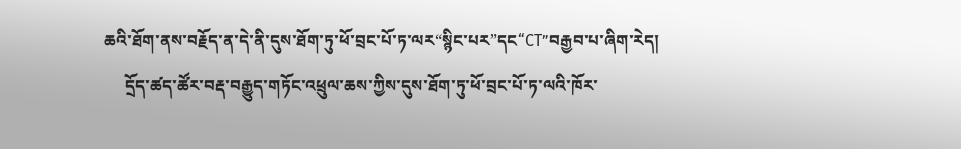ཆའི་ཐོག་ནས་བརྗོད་ན་དེ་ནི་དུས་ཐོག་ཏུ་ཕོ་བྲང་པོ་ཏ་ལར“སྙིང་པར”དང“CT”བརྒྱབ་པ་ཞིག་རེད།
     དྲོད་ཚད་ཚོར་བརྡ་བརྒྱུད་གཏོང་འཕྲུལ་ཆས་ཀྱིས་དུས་ཐོག་ཏུ་ཕོ་བྲང་པོ་ཏ་ལའི་ཁོར་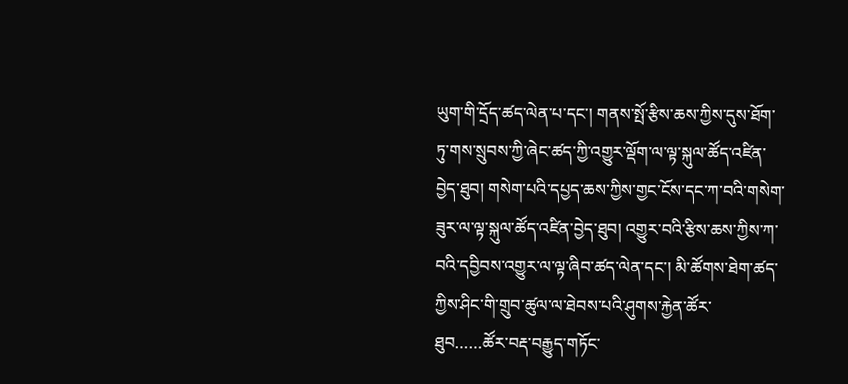ཡུག་གི་དྲོད་ཚད་ལེན་པ་དང་། གནས་སྤོ་རྩིས་ཆས་ཀྱིས་དུས་ཐོག་ཏུ་གས་སྲུབས་ཀྱི་ཞེང་ཚད་ཀྱི་འགྱུར་ལྡོག་ལ་ལྟ་སྐུལ་ཚོད་འཛིན་བྱེད་ཐུབ། གསེག་པའི་དཔྱད་ཆས་ཀྱིས་གྱང་ངོས་དང་ཀ་བའི་གསེག་ཟུར་ལ་ལྟ་སྐུལ་ཚོད་འཛིན་བྱེད་ཐུབ། འགྱུར་བའི་རྩིས་ཆས་ཀྱིས་ཀ་བའི་དབྱིབས་འགྱུར་ལ་ལྟ་ཞིབ་ཚད་ལེན་དང་། མི་ཚོགས་ཐེག་ཚད་ཀྱིས་ཤིང་གི་གྲུབ་ཚུལ་ལ་ཐེབས་པའི་ཤུགས་རྐྱེན་ཚོར་ཐུབ……ཚོར་བརྡ་བརྒྱུད་གཏོང་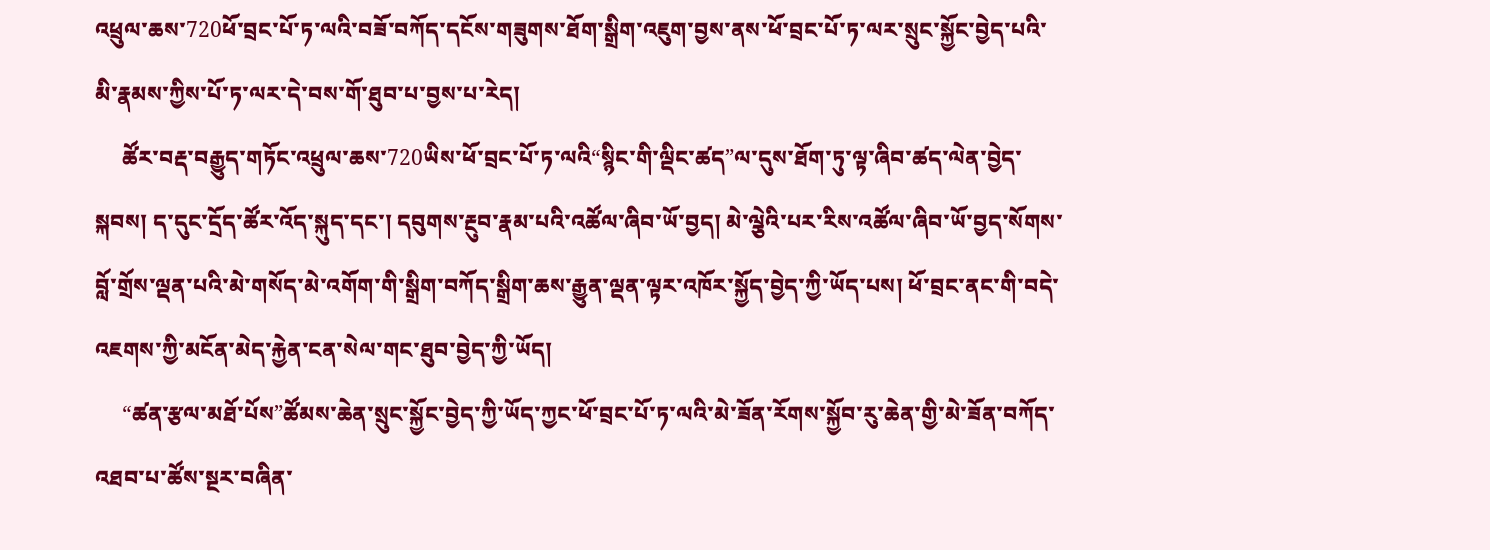འཕྲུལ་ཆས་720ཕོ་བྲང་པོ་ཏ་ལའི་བཟོ་བཀོད་དངོས་གཟུགས་ཐོག་སྒྲིག་འཇུག་བྱས་ནས་ཕོ་བྲང་པོ་ཏ་ལར་སྲུང་སྐྱོང་བྱེད་པའི་མི་རྣམས་ཀྱིས་པོ་ཏ་ལར་དེ་བས་གོ་ཐུབ་པ་བྱས་པ་རེད།
     ཚོར་བརྡ་བརྒྱུད་གཏོང་འཕྲུལ་ཆས་720ཡིས་ཕོ་བྲང་པོ་ཏ་ལའི“སྙིང་གི་ལྡིང་ཚད”ལ་དུས་ཐོག་ཏུ་ལྟ་ཞིབ་ཚད་ལེན་བྱེད་སྐབས། ད་དུང་དྲོད་ཚོར་འོད་སྐུད་དང་། དབུགས་རྔུབ་རྣམ་པའི་འཚོལ་ཞིབ་ཡོ་བྱད། མེ་ལྕེའི་པར་རིས་འཚོལ་ཞིབ་ཡོ་བྱད་སོགས་བློ་གྲོས་ལྡན་པའི་མེ་གསོད་མེ་འགོག་གི་སྒྲིག་བཀོད་སྒྲིག་ཆས་རྒྱུན་ལྡན་ལྟར་འཁོར་སྐྱོད་བྱེད་ཀྱི་ཡོད་པས། ཕོ་བྲང་ནང་གི་བདེ་འཇགས་ཀྱི་མངོན་མེད་རྐྱེན་ངན་སེལ་གང་ཐུབ་བྱེད་ཀྱི་ཡོད།
     “ཚན་རྩལ་མཐོ་པོས”ཚོམས་ཆེན་སྲུང་སྐྱོང་བྱེད་ཀྱི་ཡོད་ཀྱང་ཕོ་བྲང་པོ་ཏ་ལའི་མེ་ཟོན་རོགས་སྐྱོབ་རུ་ཆེན་གྱི་མེ་ཟོན་བཀོད་འཐབ་པ་ཚོས་སྔར་བཞིན་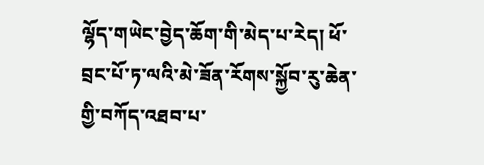ལྷོད་གཡེང་བྱེད་ཆོག་གི་མེད་པ་རེད། ཕོ་བྲང་པོ་ཏ་ལའི་མེ་ཟོན་རོགས་སྐྱོབ་རུ་ཆེན་གྱི་བཀོད་འཐབ་པ་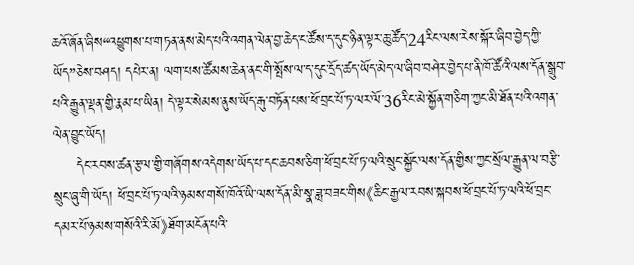ཆའོ་ཞོན་ཞིས“འཕྱུགས་པ་གཏན་ནས་མེད་པའི་འགན་ལེན་བྱ་ཆེད་ང་ཚོས་ད་དུང་ཉིན་ལྟར་ཆུ་ཚོད་24རིང་ལས་རེས་སྐོར་ཞིབ་བྱེད་ཀྱི་ཡོད”ཅེས་བཤད། དཔེར་ན། ལག་པས་ཚོམས་ཆེན་ནང་གི་སྤོས་ལ་ད་དུང་དྲོད་ཚད་ཡོད་མེད་ལ་ཞིབ་བཤེར་བྱེད་པ་ནི་ཁོ་ཚོའི་ལས་དོན་སྒྲུབ་པའི་རྒྱུན་ལྡན་གྱི་རྣམ་པ་ཡིན། དེ་ལྟར་སེམས་ནུས་ཡོད་རྒུ་བཏོན་པས་ཕོ་བྲང་པོ་ཏ་ལར་ལོ་36རིང་མེ་སྐྱོན་གཅིག་ཀྱང་མི་ཐོན་པའི་འགན་ལེན་བྱུང་ཡོད།
     དེང་རབས་ཚན་རྩལ་གྱི་གཞོགས་འདེགས་ཡོད་པ་དང་ཆབས་ཅིག་ཕོ་བྲང་པོ་ཏ་ལའི་སྲུང་སྐྱོང་ལས་དོན་གྱིས་ཀྱང་སྲོལ་རྒྱུན་ལ་བརྩི་སྲུང་ཞུ་གི་ཡོད། ཕོ་བྲང་པོ་ཏ་ལའི་ཉམས་གསོ་ཁོའོ་ཡི་ལས་དོན་མི་སྣ་ཟླ་བཟང་གིས《ཆིང་རྒྱལ་རབས་སྐབས་ཕོ་བྲང་པོ་ཏ་ལའི་ཕོ་བྲང་དམར་པོ་ཉམས་གསོའི་རི་མོ》ཐོག་མངོན་པའི་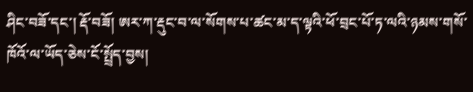ཤིང་བཟོ་དང་། རྡོ་བཟོ། ཨར་ཀ་རྡུང་བ་ལ་སོགས་པ་ཚང་མ་ད་ལྟའི་ཕོ་བྲང་པོ་ཏ་ལའི་ཉམས་གསོ་ཁོའོ་ལ་ཡོད་ཅེས་ངོ་སྤྲོད་བྱས།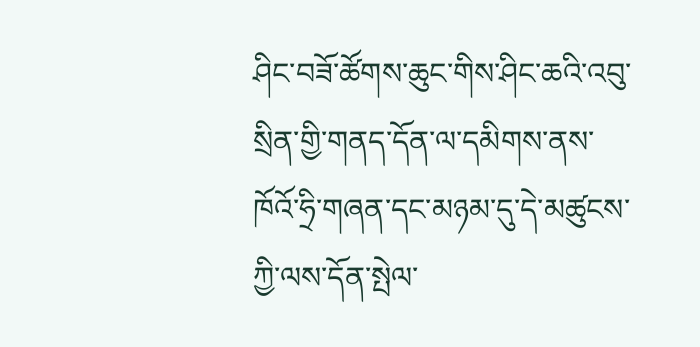ཤིང་བཟོ་ཚོགས་ཆུང་གིས་ཤིང་ཆའི་འབུ་སྲིན་གྱི་གནད་དོན་ལ་དམིགས་ནས་ཁོའོ་ཧྲི་གཞན་དང་མཉམ་དུ་དེ་མཚུངས་ཀྱི་ལས་དོན་སྤེལ་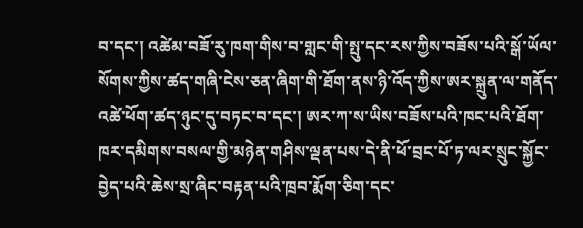བ་དང་། འཚེམ་བཟོ་རུ་ཁག་གིས་བ་གླང་གི་སྤུ་དང་རས་ཀྱིས་བཟོས་པའི་སྒོ་ཡོལ་སོགས་ཀྱིས་ཚད་གཞི་ངེས་ཅན་ཞིག་གི་ཐོག་ནས་ཉི་འོད་ཀྱིས་ཨར་སྐྲུན་ལ་གནོད་འཚེ་ཕོག་ཚད་ཉུང་དུ་བཏང་བ་དང་། ཨར་ཀ་ས་ཡིས་བཟོས་པའི་ཁང་པའི་ཐོག་ཁར་དམིགས་བསལ་གྱི་མཉེན་གཤིས་ལྡན་པས་དེ་ནི་ཕོ་བྲང་པོ་ཏ་ལར་སྲུང་སྐྱོང་བྱེད་པའི་ཆེས་སྲ་ཞིང་བརྟན་པའི་ཁྲབ་རྨོག་ཅིག་དང་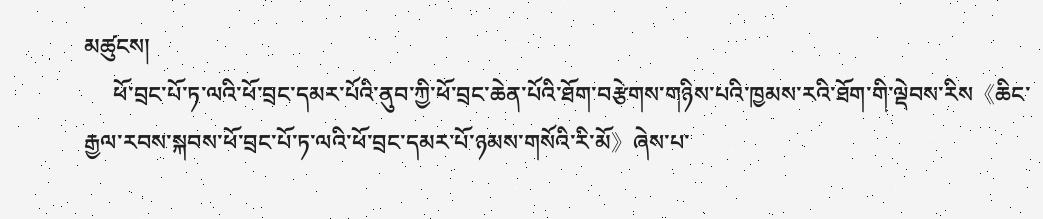མཚུངས།
     ཕོ་བྲང་པོ་ཏ་ལའི་ཕོ་བྲང་དམར་པོའི་ནུབ་ཀྱི་ཕོ་བྲང་ཆེན་པོའི་ཐོག་བརྩེགས་གཉིས་པའི་ཁྱམས་རའི་ཐོག་གི་ལྡེབས་རིས《ཆིང་རྒྱལ་རབས་སྐབས་ཕོ་བྲང་པོ་ཏ་ལའི་ཕོ་བྲང་དམར་པོ་ཉམས་གསོའི་རི་མོ》ཞེས་པ་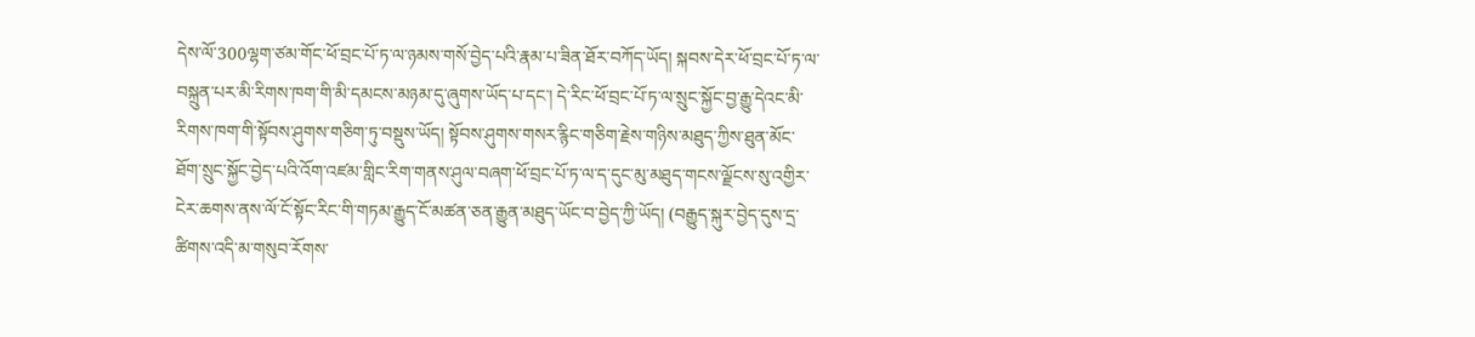དེས་ལོ་300ལྷག་ཙམ་གོང་ཕོ་བྲང་པོ་ཏ་ལ་ཉམས་གསོ་བྱེད་པའི་རྣམ་པ་ཟིན་ཐོར་བཀོད་ཡོད། སྐབས་དེར་ཕོ་བྲང་པོ་ཏ་ལ་བསྐྲུན་པར་མི་རིགས་ཁག་གི་མི་དམངས་མཉམ་དུ་ཞུགས་ཡོད་པ་དང་། དེ་རིང་ཕོ་བྲང་པོ་ཏ་ལ་སྲུང་སྐྱོང་བྱ་རྒྱུ་དེའང་མི་རིགས་ཁག་གི་སྟོབས་ཤུགས་གཅིག་ཏུ་བསྡུས་ཡོད། སྟོབས་ཤུགས་གསར་རྙིང་གཅིག་རྗེས་གཉིས་མཐུད་ཀྱིས་ཐུན་མོང་ཐོག་སྲུང་སྐྱོང་བྱེད་པའི་འོག་འཛམ་གླིང་རིག་གནས་ཤུལ་བཞག་ཕོ་བྲང་པོ་ཏ་ལ་ད་དུང་མུ་མཐུད་གངས་ལྗོངས་སུ་འགྱིར་ངེར་ཆགས་ནས་ལོ་ངོ་སྟོང་རིང་གི་གཏམ་རྒྱུད་ངོ་མཚན་ཅན་རྒྱུན་མཐུད་ཡོང་བ་བྱེད་ཀྱི་ཡོད། (བརྒྱུད་སྐུར་བྱེད་དུས་དྲ་ཚིགས་འདི་མ་གསུབ་རོགས་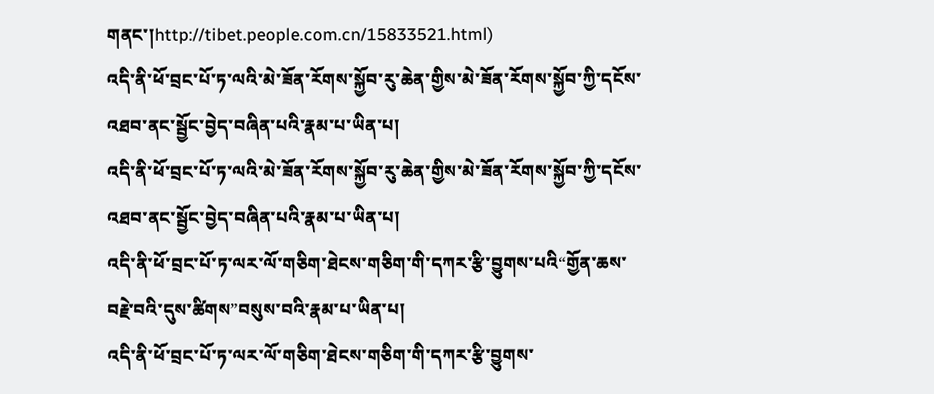གནང་།http://tibet.people.com.cn/15833521.html)
འདི་ནི་ཕོ་བྲང་པོ་ཏ་ལའི་མེ་ཟོན་རོགས་སྐྱོབ་རུ་ཆེན་གྱིས་མེ་ཟོན་རོགས་སྐྱོབ་ཀྱི་དངོས་འཐབ་ནང་སྦྱོང་བྱེད་བཞིན་པའི་རྣམ་པ་ཡིན་པ།
འདི་ནི་ཕོ་བྲང་པོ་ཏ་ལའི་མེ་ཟོན་རོགས་སྐྱོབ་རུ་ཆེན་གྱིས་མེ་ཟོན་རོགས་སྐྱོབ་ཀྱི་དངོས་འཐབ་ནང་སྦྱོང་བྱེད་བཞིན་པའི་རྣམ་པ་ཡིན་པ།
འདི་ནི་ཕོ་བྲང་པོ་ཏ་ལར་ལོ་གཅིག་ཐེངས་གཅིག་གི་དཀར་རྩི་བྱུགས་པའི“གྱོན་ཆས་བརྗེ་བའི་དུས་ཚིགས”བསུས་བའི་རྣམ་པ་ཡིན་པ།
འདི་ནི་ཕོ་བྲང་པོ་ཏ་ལར་ལོ་གཅིག་ཐེངས་གཅིག་གི་དཀར་རྩི་བྱུགས་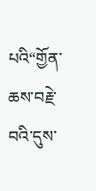པའི“གྱོན་ཆས་བརྗེ་བའི་དུས་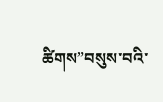ཚིགས”བསུས་བའི་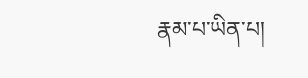རྣམ་པ་ཡིན་པ།